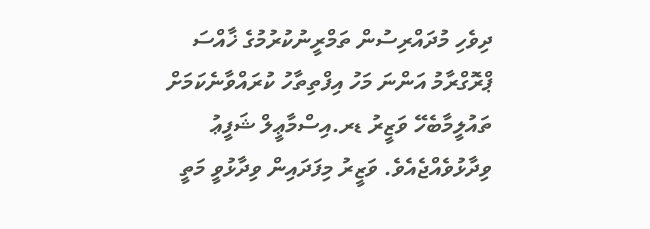ދިވެހި މުދައްރިސުން ތަމްރީނުކުރުމުގެ ޚާއްސަ ޕްރޮގްރާމު އަންނަ މަހު އިފްތިތާހު ކުރައްވާނެކަމަށް ތައުލީމާބެހޭ ވަޒީރު ޑރ.އިސްމާޢީލް ޝަފީޢު ވިދާޅުވެއްޖެއެވެ. ވަޒީރު މިފަދައިން ވިދާޅުވީ މަތީ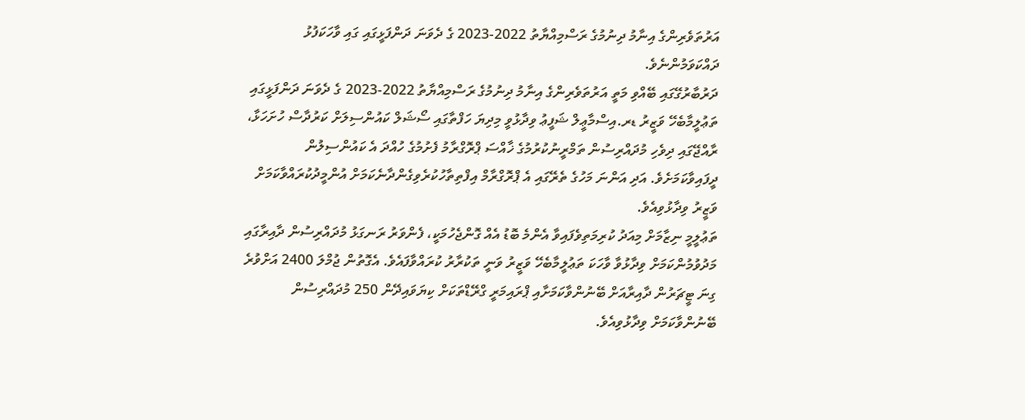އަރުތަވެރިންގެ އިނާމު ދިނުމުގެ ރަސްމިއްޔާތު 2022-2023 ގެ ދެވަނަ ދަންފަޅީގައި ގައި ވާހަކަފުޅު ދައްކަވަމުންނެވެ.
ދަރުބާރުގޭގައި ބޭއްވި މަތީ އަރުތަވެރިންގެ އިނާމު ދިނުމުގެ ރަސްމިއްޔާތު 2022-2023 ގެ ދެވަނަ ދަންފަޅީގައި ތަޢުލީމާބެހޭ ވަޒީރު ޑރ.އިސްމާޢީލް ޝަފީޢު ވިދާޅުވީ މިދިޔަ ހަފްތާގައި ސޯޝަލް ކައުންސިލަށް ކަރުދާސް ހުށަހަޅާ، ރާއްޖޭގައި ދިވެހި މުދައްރިސުން ތަމްރީނުކުރުމުގެ ޚާއްސަ ޕްރޮގްރާމު ފެށުމުގެ ހުއްދަ އެ ކައުންސިލުން ދީފައިވާކަމަށެވެ. އަދި އަންނަ މަހުގެ ތެރޭގައި އެ ޕްރޮގްރާމް އިފްތިތާހުކުރެވިގެންދާނެކަމަށް އުންމީދުކުރައްވާކަމަށް ވަޒީރު ވިދާޅުވިއެވެ.
ތަޢުލީމީ ނިޒާމަށް މިއަދު ކުރިމަތިވެފައިވާ އެންމެ ބޮޑު އެއް ގޮންޖެހުމަކީ، ފެންވަރު ރަނގަޅު މުދައްރިސުން ދާއިރާގައި މަދުވުމުންކަމަށް ވިދާޅުވާ ވާހަކަ ތަޢުލީމާބެހޭ ވަޒީރު ވަނީ ތަކުރާރު ކުރައްވާފައެވެ. އެގޮތުން ޖުމްލަ 2400 އަށްވުރެ ގިނަ ޓީޗަރުން ދާއިރާއަށް ބޭނުންވާކަމަށާއި ޕްރައިމަރީ ގްރޭޑްތަކަށް ކިޔަވައިދޭން 250 މުދައްރިސުން ބޭނުންވާކަމަށް ވިދާޅުވިއެވެ.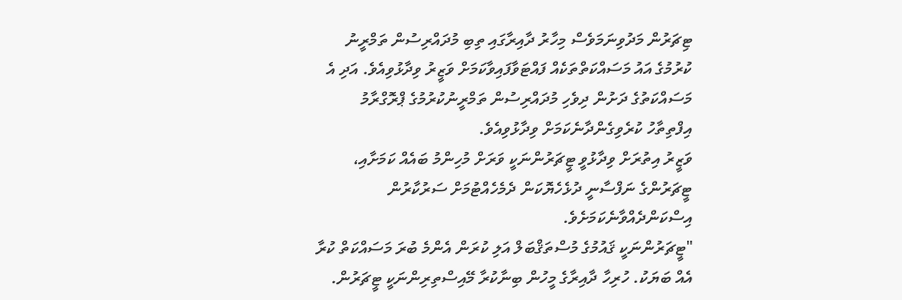ޓިޗަރުން މަދުވިނަމަވެސް މިހާރު ދާއިރާގައި ތިބި މުދައްރިސުން ތަމްރީނު ކުރުމުގެ އައު މަސައްކަތްތަކެއް ފައްޓަވާފައިވާކަމަށް ވަޒީރު ވިދާޅުވިއެވެ. އަދި އެ މަސައްކަތުގެ ދަށުން ދިވެހި މުދައްރިސުން ތަމްރީނުކުރުމުގެ ޕްރޮގްރާމު އިފްތިތާހު ކުރެވިގެންދާނެކަމަށް ވިދާޅުވިއެވެ.
ވަޒީރު އިތުރަށް ވިދާޅުވީ ޓީޗަރުންނަކީ ވަރަށް މުހިންމު ބައެއް ކަމަށާއި، ޓީޗަރުންގެ ނަފްސާނީ ދުޅެހެޔޮކަން ދެމެހެއްޓުމަށް ސަރުކާރުން އިސްކަންދެއްވާނެކަމަށެވެ.
"ޓީޗަރުންނަކީ ޤައުމުގެ މުސްތަޤްބަލް އަލި ކުރަން އެންމެ ބުރަ މަސައްކަތް ކުރާ އެއް ބަޔަކު. ހުރިހާ ދާއިރާގެ މީހުން ބިނާކުރާ މޭއިސްތިރިންނަކީ ޓީޗަރުން.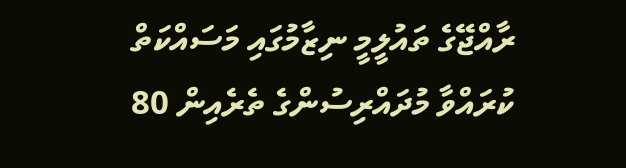ރާއްޖޭގެ ތައުލީމީ ނިޒާމުގައި މަސައްކަތް ކުރައްވާ މުދައްރިސުންގެ ތެރެއިން 80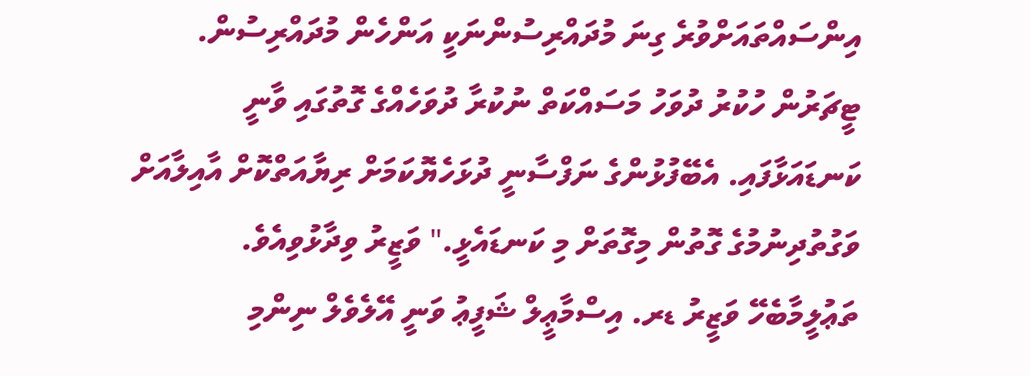އިންސައްތައަށްވުރެ ގިނަ މުދައްރިސުންނަކީ އަންހެން މުދައްރިސުން. ޓީޗަރުން ހުކުރު ދުވަހު މަސައްކަތް ނުކުރާ ދުވަހެއްގެ ގޮތުގައި ވާނީ ކަނޑައަޅާފައި. އެބޭފުޅުންގެ ނަފްސާނީ ދުޅަހެޔޮކަމަށް ރިޔާއަތްކޮށް އާއިލާއަށް ވަގުތުދިނުމުގެ ގޮތުން މިގޮތަށް މި ކަނޑައެޅީ." ވަޒީރު ވިދާޅުވިއެވެ.
ތަޢުލީމާބެހޭ ވަޒީރު ޑރ. އިސްމާޢީލް ޝަފީޢު ވަނީ އޭލެވެލް ނިންމި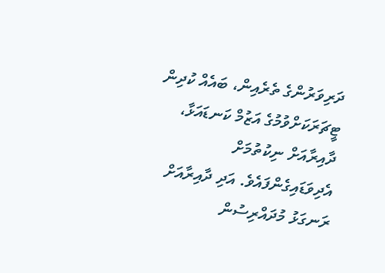ދަރިވަރުންގެ ތެރެއިން، ބައެއް ކުދިން ޓީޗަރަކަށްވުމުގެ އަޒުމް ކަނޑައަޅާ، ދާއިރާއަށް ނިކުތުމަށް އެދިވަޑައިގެންފައެވެ. އަދި ދާއިރާއަށް ރަނގަޅު މުދައްރިސުން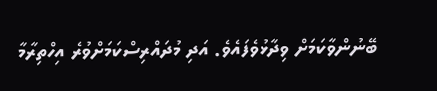ބޭނުންވާކަމަށް ވިދާޅުވެފައެވެ. އަދި މުދައްރިސްކަމަށްވުރެ އިހްތިރާމާ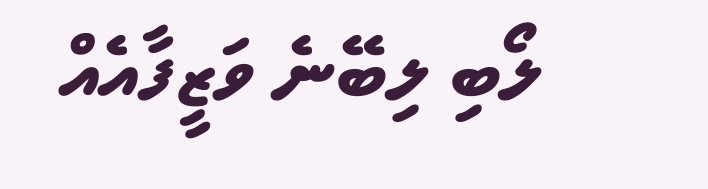ލޯބި ލިބޭނެ ވަޒީފާއެއް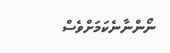ނޯންނާނެކަމަށްވެސް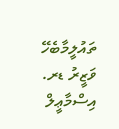ތައުލީމާބެހޭ ވަޒީރު ޑރ. އިސްމާޢީލް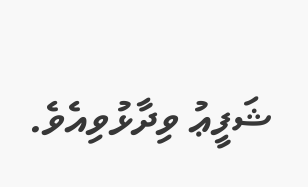ޝަފީޢު ވިދާޅުވިއެވެ.